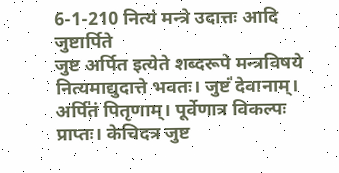6-1-210 नित्यं मन्त्रे उदात्तः आदि जुष्टार्पिते
जुष्ट अर्पित इत्येते शब्दरूपे मन्त्रविषये नित्यमाद्युदात्ते भवतः। जुष्टं॑ देवानाम्। अर्पि॑तं पितृणाम्। पूर्वेणात्र विकल्पः प्राप्तः। केचिदत्र जुष्ट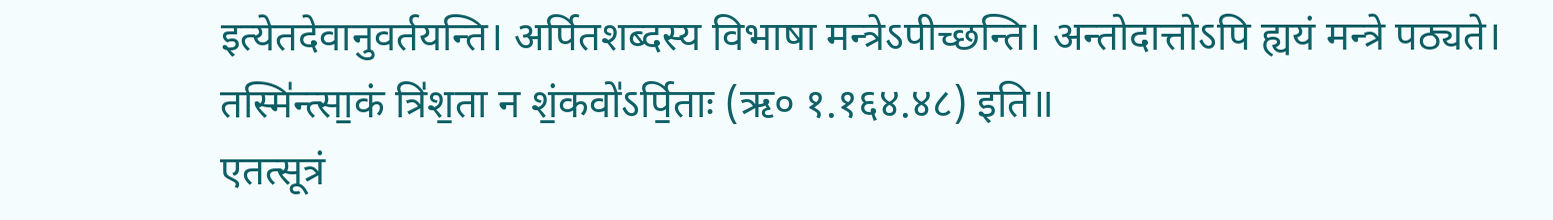इत्येतदेवानुवर्तयन्ति। अर्पितशब्दस्य विभाषा मन्त्रेऽपीच्छन्ति। अन्तोदात्तोऽपि ह्ययं मन्त्रे पठ्यते। तस्मि॑न्त्सा॒कं त्रि॑श॒ता न शं॒कवो॑ऽर्पि॒ताः (ऋ० १.१६४.४८) इति॥
एतत्सूत्रं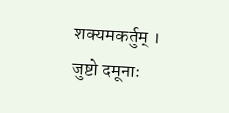शक्यमकर्तुम् । जुष्टो दमूनाः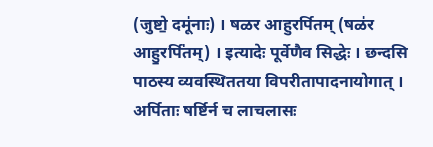(जुष्टो॒ दमू॑नाः) । षळर आहुरर्पितम् (षळ॑र आहु॒रर्पि॑तम्) । इत्यादेः पूर्वेणैव सिद्धेः । छन्दसि पाठस्य व्यवस्थिततया विपरीतापादनायोगात् । अर्पिताः षर्ष्टिर्न च लाचलासः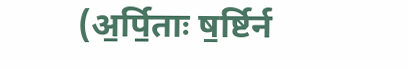(अ॒र्पि॒ताः ष॒र्ष्टिर्न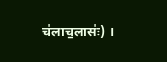च॑लाच॒लासः॑) ।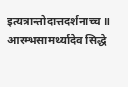इत्यत्रान्तोदात्तदर्शनाच्च ॥
आरम्भसामर्थ्यादेव सिद्धे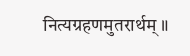नित्यग्रहणमुतरार्थम् ॥